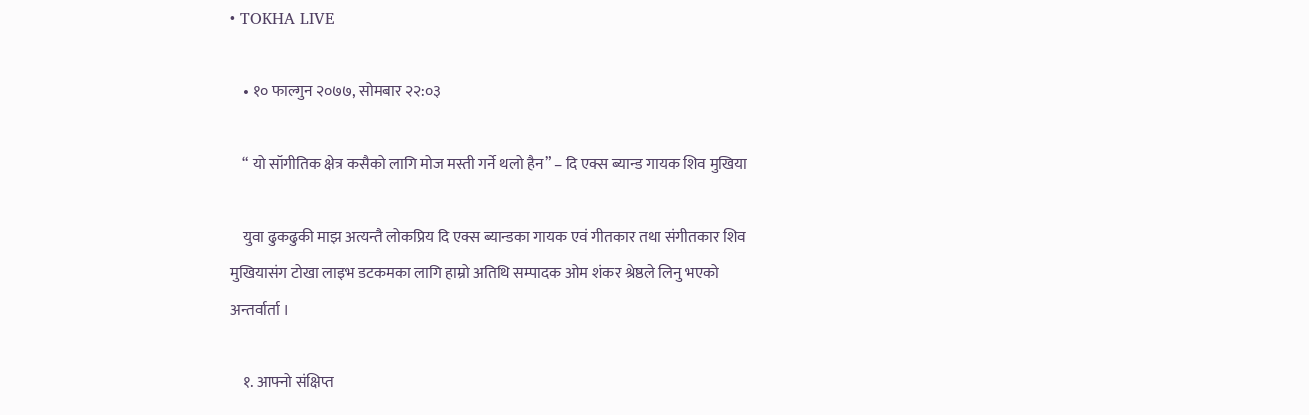• TOKHA LIVE

    • १० फाल्गुन २०७७, सोमबार २२:०३

    “ यो सॉगीतिक क्षेत्र कसैको लागि मोज मस्ती गर्ने थलो हैन” – दि एक्स ब्यान्ड गायक शिव मुखिया

    युवा ढुकढुकी माझ अत्यन्तै लोकप्रिय दि एक्स ब्यान्डका गायक एवं गीतकार तथा संगीतकार शिव मुखियासंग टोखा लाइभ डटकमका लागि हाम्रो अतिथि सम्पादक ओम शंकर श्रेष्ठले लिनु भएको अन्तर्वार्ता ।

    १. आफ्नो संक्षिप्त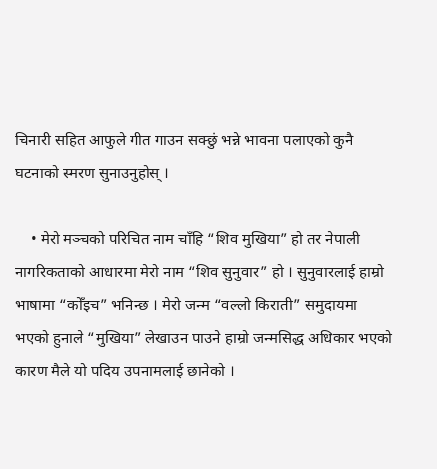चिनारी सहित आफुले गीत गाउन सक्छुं भन्ने भावना पलाएको कुनै घटनाको स्मरण सुनाउनुहोस् ।

    • मेरो मञ्चको परिचित नाम चाँहि “शिव मुखिया” हो तर नेपाली नागरिकताको आधारमा मेरो नाम “शिव सुनुवार” हो । सुनुवारलाई हाम्रो भाषामा “कोँइच” भनिन्छ । मेरो जन्म “वल्लो किराती” समुदायमा भएको हुनाले “मुखिया” लेखाउन पाउने हाम्रो जन्मसिद्ध अधिकार भएको कारण मैले यो पदिय उपनामलाई छानेको ।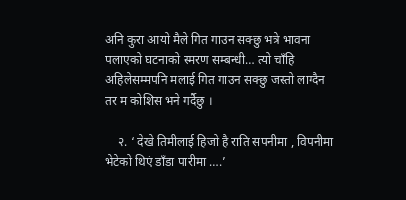अनि कुरा आयो मैले गित गाउन सक्छु भत्रे भावना पलाएको घटनाको स्मरण सम्बन्धी… त्यो चाँहि अहिलेसम्मपनि मलाई गित गाउन सक्छु जस्तो लाग्दैन तर म कोशिस भने गर्दैछु ।

    २. ‘ देखे तिमीलाई हिजो है राति सपनीमा , विपनीमा भेटेको थिएं डाँडा पारीमा ….’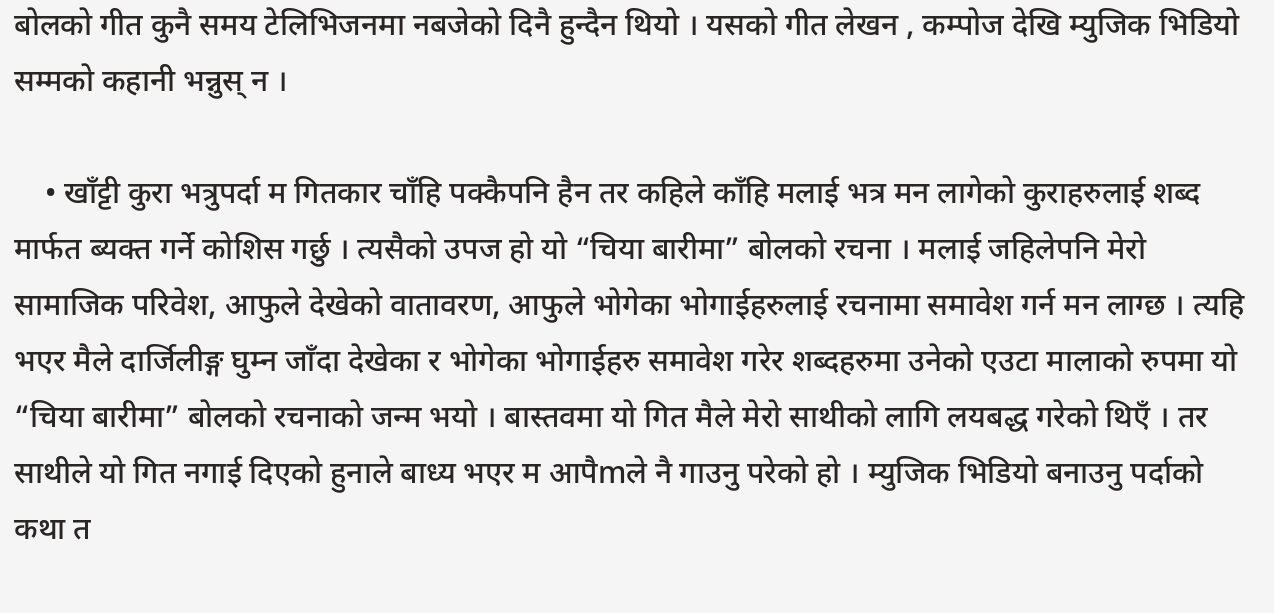बोलको गीत कुनै समय टेलिभिजनमा नबजेको दिनै हुन्दैन थियो । यसको गीत लेखन , कम्पोज देखि म्युजिक भिडियो सम्मको कहानी भन्नुस् न ।

    • खाँट्टी कुरा भत्रुपर्दा म गितकार चाँहि पक्कैपनि हैन तर कहिले काँहि मलाई भत्र मन लागेको कुराहरुलाई शब्द मार्फत ब्यक्त गर्ने कोशिस गर्छु । त्यसैको उपज हो यो “चिया बारीमा” बोलको रचना । मलाई जहिलेपनि मेरो सामाजिक परिवेश, आफुले देखेको वातावरण, आफुले भोगेका भोगाईहरुलाई रचनामा समावेश गर्न मन लाग्छ । त्यहि भएर मैले दार्जिलीङ्ग घुम्न जाँदा देखेका र भोगेका भोगाईहरु समावेश गरेर शब्दहरुमा उनेको एउटा मालाको रुपमा यो “चिया बारीमा” बोलको रचनाको जन्म भयो । बास्तवमा यो गित मैले मेरो साथीको लागि लयबद्ध गरेको थिएँ । तर साथीले यो गित नगाई दिएको हुनाले बाध्य भएर म आपैmले नै गाउनु परेको हो । म्युजिक भिडियो बनाउनु पर्दाको कथा त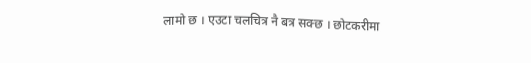लामो छ । एउटा चलचित्र नै बत्र सक्छ । छोटकरीमा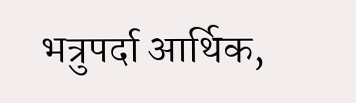भत्रुपर्दा आर्थिक,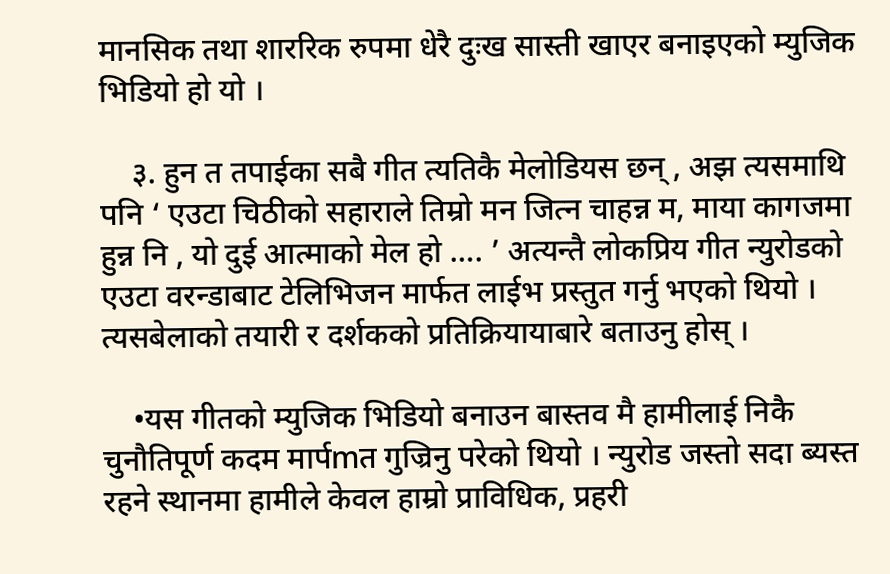मानसिक तथा शाररिक रुपमा धेरै दुःख सास्ती खाएर बनाइएको म्युजिक भिडियो हो यो ।

    ३. हुन त तपाईका सबै गीत त्यतिकै मेलोडियस छन् , अझ त्यसमाथि पनि ‘ एउटा चिठीको सहाराले तिम्रो मन जित्न चाहन्न म, माया कागजमा हुन्न नि , यो दुई आत्माको मेल हो …. ’ अत्यन्तै लोकप्रिय गीत न्युरोडको एउटा वरन्डाबाट टेलिभिजन मार्फत लाईभ प्रस्तुत गर्नु भएको थियो । त्यसबेलाको तयारी र दर्शकको प्रतिक्रियायाबारे बताउनु होस् ।

    •यस गीतको म्युजिक भिडियो बनाउन बास्तव मै हामीलाई निकै चुनौतिपूर्ण कदम मार्पmत गुज्रिनु परेको थियो । न्युरोड जस्तो सदा ब्यस्त रहने स्थानमा हामीले केवल हाम्रो प्राविधिक, प्रहरी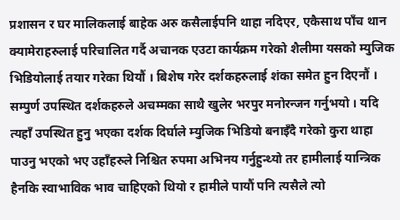प्रशासन र घर मालिकलाई बाहेक अरु कसैलाईपनि थाहा नदिएर, एकैसाथ पाँच थान क्यामेराहरुलाई परिचालित गर्दै अचानक एउटा कार्यक्रम गरेको शैलीमा यसको म्युजिक भिडियोलाई तयार गरेका थियौं । बिशेष गरेर दर्शकहरुलाई शंका समेत हुन दिएनौं । सम्पुर्ण उपस्थित दर्शकहरुले अचम्मका साथै खुलेर भरपुर मनोरन्जन गर्नुभयो । यदि त्यहाँ उपस्थित हुनु भएका दर्शक दिर्घाले म्युजिक भिडियो बनाइँदै गरेको कुरा थाहा पाउनु भएको भए उहाँहरुले निश्चित रुपमा अभिनय गर्नुहुन्थ्यो तर हामीलाई यान्त्रिक हैनकि स्वाभाविक भाव चाहिएको थियो र हामीले पायौं पनि त्यसैले त्यो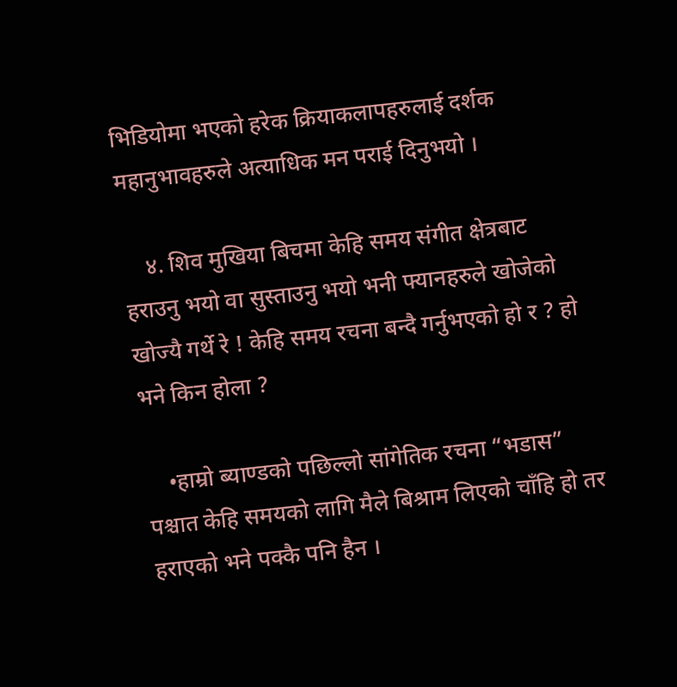भिडियोमा भएको हरेक क्रियाकलापहरुलाई दर्शक महानुभावहरुले अत्याधिक मन पराई दिनुभयो ।

    ४. शिव मुखिया बिचमा केहि समय संगीत क्षेत्रबाट हराउनु भयो वा सुस्ताउनु भयो भनी फ्यानहरुले खोजेको खोज्यै गर्थे रे ! केहि समय रचना बन्दै गर्नुभएको हो र ? हो भने किन होला ?

    •हाम्रो ब्याण्डको पछिल्लो सांगेतिक रचना “भडास” पश्चात केहि समयको लागि मैले बिश्राम लिएको चाँहि हो तर हराएको भने पक्कै पनि हैन ।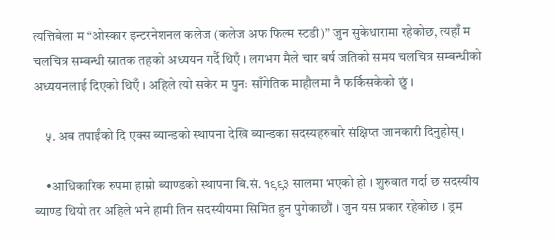त्यत्तिबेला म “ओस्कार इन्टरनेशनल कलेज (कलेज अफ फिल्म स्टडी)” जुन सुकेधारामा रहेकोछ, त्यहाँ म चलचित्र सम्बन्धी स्नातक तहको अध्ययन गर्दै थिएँ । लगभग मैले चार बर्ष जतिको समय चलचित्र सम्बन्धीको अध्ययनलाई दिएको थिएँ । अहिले त्यो सकेर म पुनः साँगेतिक माहौलमा नै फर्किसकेको छुं ।

    ५. अब तपाईंको दि एक्स ब्यान्डको स्थापना देखि ब्यान्डका सदस्यहरुबारे संक्षिप्त जानकारी दिनुहोस् ।

    •आधिकारिक रुपमा हाम्रो ब्याण्डको स्थापना बि.सं. १९९३ सालमा भएको हो । शुरुवात गर्दा छ सदस्यीय ब्याण्ड थियो तर अहिले भने हामी तिन सदस्यीयमा सिमित हुन पुगेकाछौं । जुन यस प्रकार रहेकोछ । ड्रम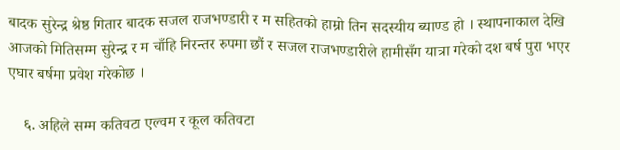बादक सुरेन्द्र श्रेष्ठ गितार बादक सजल राजभण्डारी र म सहितको हाम्रो तिन सदस्यीय ब्याण्ड हो । स्थापनाकाल देखि आजको मितिसम्म सुरेन्द्र र म चाँहि निरन्तर रुपमा छौं र सजल राजभण्डारीले हामीसँग यात्रा गरेको दश बर्ष पुरा भएर एघार बर्षमा प्रवेश गरेकोछ ।

    ६. अहिले सम्म कतिवटा एल्वम र कूल कतिवटा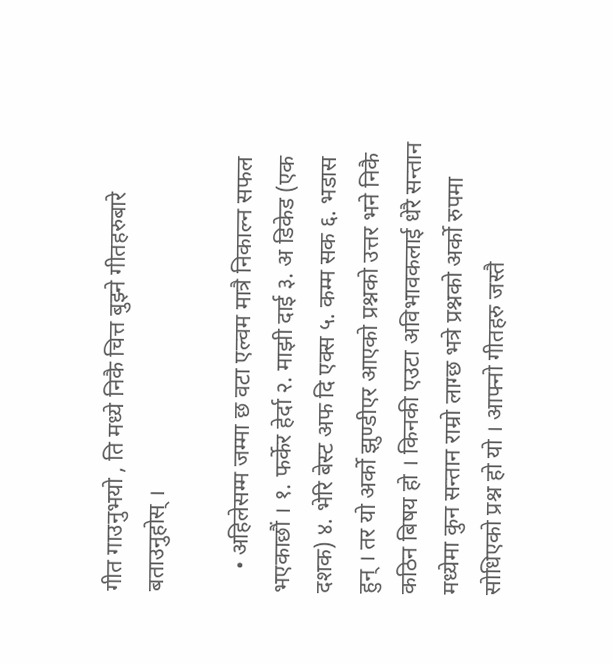गीत गाउनुभयो , ति मध्ये निकै चित्त बुझ्ने गीतहरुबारे बताउनुहोस् ।

    • अहिलेसम्म जम्मा छ वटा एल्वम मात्रै निकाल्न सफल भएकाछौं । १. फर्केर हेर्दा २. माझी दाई ३. अ डिकेड (एक दशक) ४. भेरि बेस्ट अफ दि एक्स ५. कम्म सक ६. भडास हुन् । तर यो अर्को झुण्डीएर आएको प्रश्नको उत्तर भने निकै कठिन बिषय हो । किनकी एउटा अविभावकलाई धेरै सन्तान मध्येमा कुन सन्तान राम्रो लाग्छ भत्रे प्रश्नको अर्को रुपमा सोधिएको प्रश्न हो यो । आफ्नो गीतहरु जस्तै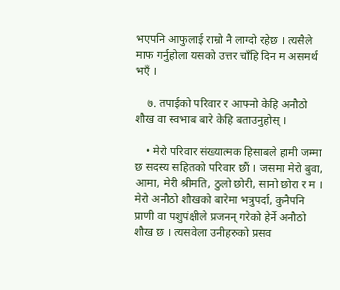भएपनि आफुलाई राम्रो नै लाग्दो रहेछ । त्यसैले माफ गर्नुहोला यसको उत्तर चाँहि दिन म असमर्थ भएँ ।

    ७. तपाईको परिवार र आफ्नो केहि अनौठो शौख वा स्वभाब बारे केहि बताउनुहोस् ।

    • मेरो परिवार संख्यात्मक हिसाबले हामी जम्मा छ सदस्य सहितको परिवार छौं । जसमा मेरो बुवा, आमा, मेरी श्रीमति, ठुलो छोरी, सानो छोरा र म । मेरो अनौठो शौखको बारेमा भत्रुपर्दा, कुनैपनि प्राणी वा पशुपंक्षीले प्रजनन् गरेको हेर्ने अनौठो शौख छ । त्यसवेला उनीहरुको प्रसव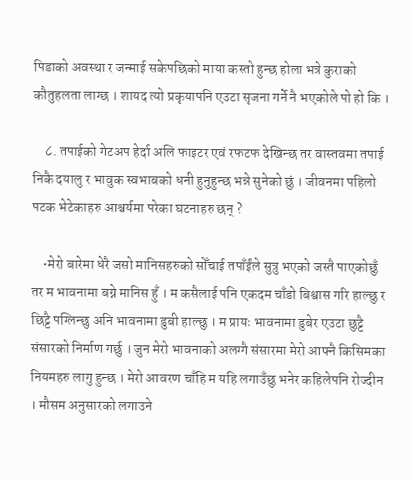पिडाको अवस्था र जन्माई सकेपछिको माया कस्तो हुन्छ होला भत्रे कुराको कौतुहलता लाग्छ । शायद त्यो प्रकृयापनि एउटा सृजना गर्ने नै भएकोले पो हो कि ।

    ८. तपाईको गेटअप हेर्दा अलि फाइटर एवं रफटफ देखिन्छ तर वास्तवमा तपाई निकै दयालु र भावुक स्वभाबको धनी हुनुहुन्छ भन्ने सुनेको छुं । जीवनमा पहिलो पटक भेटेकाहरु आश्चर्यमा परेका घटनाहरु छन् ?

    •मेरो बारेमा धेरै जसो मानिसहरुको सोँचाई तपाँईंले सुत्रु भएको जस्तै पाएकोछुँ तर म भावनामा बग्ने मानिस हुँ । म कसैलाई पनि एकदम चाँडो बिश्वास गरि हाल्छु र छिट्टै पग्लिन्छु अनि भावनामा डुबी हाल्छु । म प्रायः भावनामा डुबेर एउटा छुट्टै संसारको निर्माण गर्छु । जुन मेरो भावनाको अलग्गै संसारमा मेरो आफ्नै किसिमका नियमहरु लागु हुन्छ । मेरो आवरण चाँहि म यहि लगाउँछु भनेर कहिलेपनि रोज्दीन । मौसम अनुसारको लगाउने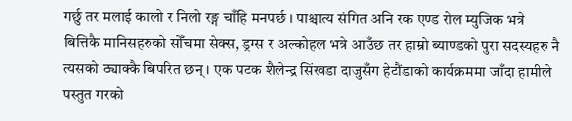गर्छु तर मलाई कालो र निलो रङ्ग चाँहि मनपर्छ । पाश्चात्य संगित अनि रक एण्ड रोल म्युजिक भत्रे बित्तिकै मानिसहरुको सोँचमा सेक्स, ड्रग्स र अल्कोहल भत्रे आउँछ तर हाम्रो ब्याण्डको पुरा सदस्यहरु नै त्यसको ठ्याक्कै बिपरित छन् । एक पटक शैलेन्द्र सिंखडा दाजुसँग हेटौंडाको कार्यक्रममा जाँदा हामीले पस्तुत गरको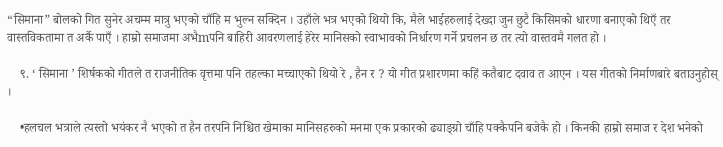“सिमाना” बोलको गित सुनेर अचम्म मात्रु भएको चाँहि म भुल्न सक्दिन । उहाँले भत्र भएको थियो कि, मैले भाईहरुलाई देख्दा जुन छुटै किसिमको धारणा बनाएको थिएँ तर वास्तविकतामा त अर्कै पाएँ । हाम्रो समाजमा अभैmपनि बाहिरी आवरणलाई हेरेर मानिसको स्वाभावको निर्धारण गर्ने प्रचलन छ तर त्यो वास्तवमै गलत हो ।

    ९. ‘ सिमाना ’ शिर्षकको गीतले त राजनीतिक वृत्तमा पनि तहल्का मच्चाएको थियो रे , हैन र ? यो गीत प्रशारणमा कहिं कतैबाट दवाव त आएन । यस गीतको निर्माणबारे बताउनुहोस् ।

    •हलचल भत्राले त्यस्तो भयंकर नै भएको त हैन तरपनि निश्चित खेमाका मानिसहरुको मनमा एक प्रकारको ढ्याङ्ग्रो चाँहि पक्कैपनि बजेकै हो । किनकी हाम्रो समाज र देश भनेको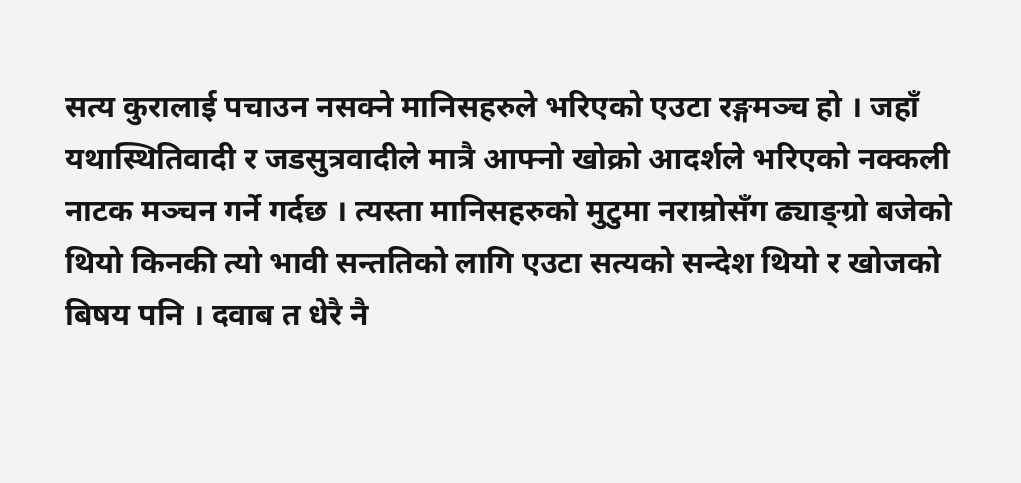सत्य कुरालाई पचाउन नसक्ने मानिसहरुले भरिएको एउटा रङ्गमञ्च हो । जहाँ यथास्थितिवादी र जडसुत्रवादीले मात्रै आफ्नो खोक्रो आदर्शले भरिएको नक्कली नाटक मञ्चन गर्ने गर्दछ । त्यस्ता मानिसहरुको मुटुमा नराम्रोसँग ढ्याङ्ग्रो बजेको थियो किनकी त्यो भावी सन्ततिको लागि एउटा सत्यको सन्देश थियो र खोजको बिषय पनि । दवाब त धेरै नै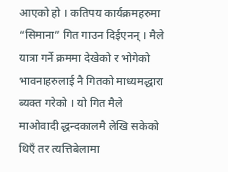आएको हो । कतिपय कार्यक्रमहरुमा “सिमाना” गित गाउन दिईएनन् । मैले यात्रा गर्ने क्रममा देखेको र भोगेको भावनाहरुलाई नै गितको माध्यमद्धारा ब्यक्त गरेको । यो गित मैले माओवादी द्धन्दकालमै लेखि सकेको थिएँ तर त्यत्तिबेलामा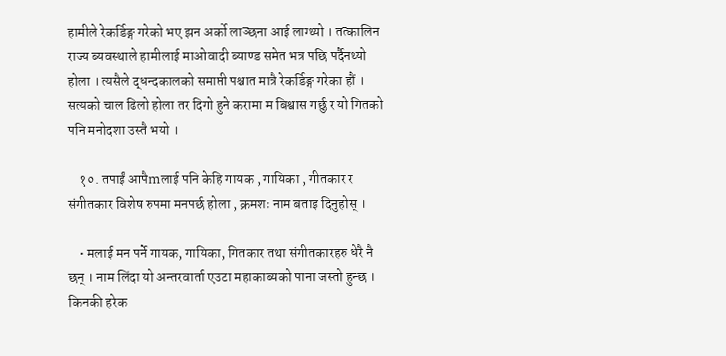हामीले रेकर्डिङ्ग गरेको भए झन अर्को लाञ्छना आई लाग्थ्यो । तत्कालिन राज्य ब्यवस्थाले हामीलाई माओवादी ब्याण्ड समेत भत्र पछि पर्दैनथ्यो होला । त्यसैले द्धन्दकालको समाप्ती पश्चात मात्रै रेकर्डिङ्ग गरेका हौं । सत्यको चाल ढिलो होला तर दिगो हुने करामा म बिश्वास गर्छु र यो गितको पनि मनोदशा उस्तै भयो ।

    १०. तपाईं आपैmलाई पनि केहि गायक , गायिका , गीतकार र संगीतकार विशेष रुपमा मनपर्छ होला , क्रमशः नाम बताइ दिनुहोस् ।

    • मलाई मन पर्ने गायक, गायिका, गितकार तथा संगीतकारहरु धेरै नै छन् । नाम लिंदा यो अन्तरवार्ता एउटा महाकाब्यको पाना जस्तो हुन्छ । किनकी हरेक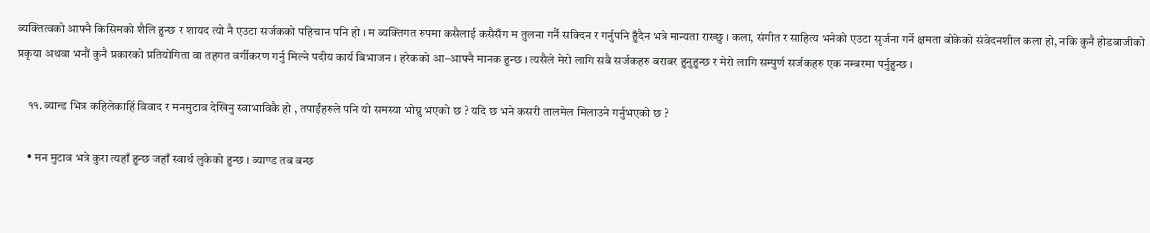ब्यक्तित्वको आफ्नै किसिमको शैलि हुन्छ र शायद त्यो नै एउटा सर्जकको पहिचान पनि हो । म ब्यक्तिगत रुपमा कसैलाई कसैसँग म तुलना गर्नै सक्दिन र गर्नुपनि हुँदैन भत्रे मान्यता राख्छु । कला, संगीत र साहित्य भनेको एउटा सृर्जना गर्ने क्षमता बोकेको संवेदनशील कला हो, नकि कुनै होडबाजीको प्रकृया अथवा भनौं कुनै प्रकारको प्रतियोगिता वा तहगत वर्गीकरण गर्नु मिल्ने पदीय कार्य बिभाजन । हरेकको आ–आफ्नै मानक हुन्छ । त्यसैले मेरो लागि सबै सर्जकहरु बराबर हुनुहुन्छ र मेरो लागि सम्पुर्ण सर्जकहरु एक नम्बरमा पर्नुहुन्छ ।

    ११. ब्यान्ड भित्र कहिलेकाहिं विवाद र मनमुटाव देखिनु स्वाभाविकै हो , तपाईंहरुले पनि यो समस्या भोग्नु भएको छ ? यदि छ भने कसरी तालमेल मिलाउने गर्नुभएको छ ?

    • मन मुटाव भत्रे कुरा त्यहाँ हुन्छ जहाँ स्वार्थ लुकेको हुन्छ । ब्याण्ड तब बन्छ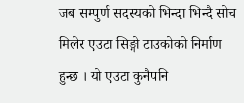जब सम्पुर्ण सदस्यको भिन्दा भिन्दै सोच मिलेर एउटा सिङ्गो टाउकोको निर्माण हुन्छ । यो एउटा कुनैपनि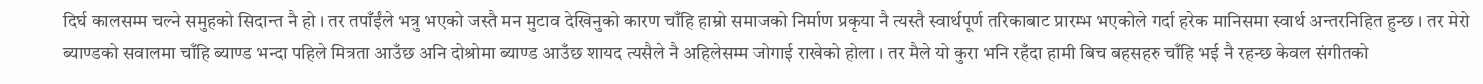दिर्घ कालसम्म चल्ने समुहको सिदान्त नै हो । तर तपाँईंले भत्रु भएको जस्तै मन मुटाव देखिनुको कारण चाँहि हाम्रो समाजको निर्माण प्रकृया नै त्यस्तै स्वार्थपूर्ण तरिकाबाट प्रारम्भ भएकोले गर्दा हरेक मानिसमा स्वार्थ अन्तरनिहित हुन्छ । तर मेरो ब्याण्डको सवालमा चाँहि ब्याण्ड भन्दा पहिले मित्रता आउँछ अनि दोश्रोमा ब्याण्ड आउँछ शायद त्यसैले नै अहिलेसम्म जोगाई राखेको होला । तर मैले यो कुरा भनि रहँदा हामी बिच बहसहरु चाँहि भई नै रहन्छ केवल संगीतको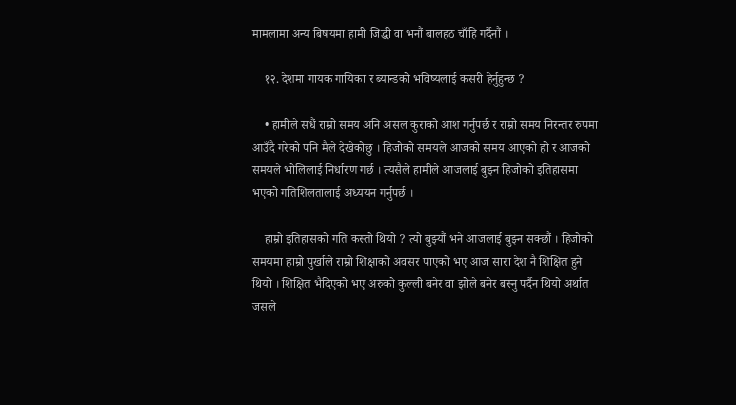मामलामा अन्य बिषयमा हामी जिद्धी वा भनौं बालहठ चाँहि गर्दैनौं ।

    १२. देशमा गायक गायिका र ब्यान्डको भविष्यलाई कसरी हेर्नुहुन्छ ?

    • हामीले सधैं राम्रो समय अनि असल कुराको आश गर्नुपर्छ र राम्रो समय निरन्तर रुपमा आउँदै गरेको पनि मैले देखेकोछु । हिजोको समयले आजको समय आएको हो र आजको समयले भोलिलाई निर्धारण गर्छ । त्यसैले हामीले आजलाई बुझ्न हिजोको इतिहासमा भएको गतिशिलतालाई अध्ययन गर्नुपर्छ ।

    हाम्रो इतिहासको गति कस्तो थियो ? त्यो बुझ्यौं भने आजलाई बुझ्न सक्छौं । हिजोको समयमा हाम्रो पुर्खाले राम्रो शिक्षाको अवसर पाएको भए आज सारा देश नै शिक्षित हुने थियो । शिक्षित भैदिएको भए अरुको कुल्ली बनेर वा झोले बनेर बस्नु पर्दैन थियो अर्थात जसले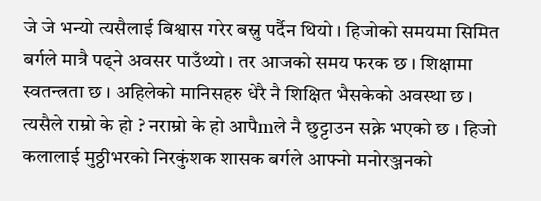जे जे भन्यो त्यसैलाई बिश्वास गरेर बस्नु पर्दैन थियो । हिजोको समयमा सिमित बर्गले मात्रै पढ्ने अवसर पाउँथ्यो । तर आजको समय फरक छ । शिक्षामा स्वतन्त्रता छ । अहिलेको मानिसहरु धेरै नै शिक्षित भैसकेको अवस्था छ । त्यसैले राम्रो के हो ? नराम्रो के हो आपैmले नै छुट्टाउन सक्ने भएको छ । हिजो कलालाई मुठ्ठीभरको निरकुंशक शासक बर्गले आफ्नो मनोरञ्जनको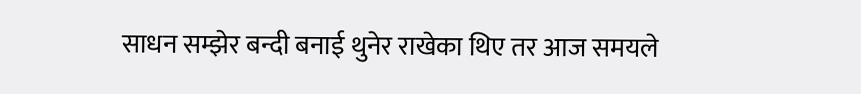साधन सम्झेर बन्दी बनाई थुनेर राखेका थिए तर आज समयले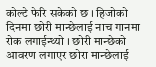कोल्टे फेरि सकेको छ । हिजोको दिनमा छोरी मान्छेलाई नाच गानमा रोक लगाईन्थ्यो । छोरी मान्छेको आवरण लगाएर छोरा मान्छेलाई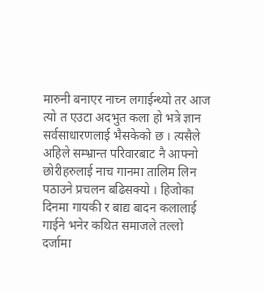मारुनी बनाएर नाच्न लगाईन्थ्यो तर आज त्यो त एउटा अदभुत कला हो भत्रे ज्ञान सर्वसाधारणलाई भैसकेको छ । त्यसैले अहिले सम्भ्रान्त परिवारबाट नै आफ्नो छोरीहरुलाई नाच गानमा तालिम लिन पठाउने प्रचलन बढिसक्यो । हिजोका दिनमा गायकी र बाद्य बादन कलालाई गाईने भनेर कथित समाजले तल्लो दर्जामा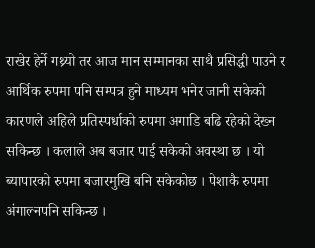राखेर हेर्ने गथ्र्यो तर आज मान सम्मानका साथै प्रसिद्धी पाउने र आर्थिक रुपमा पनि सम्पत्र हुने माध्यम भनेर जानी सकेको कारणले अहिले प्रतिस्पर्धाको रुपमा अगाडि बढि रहेको देख्न सकिन्छ । कलाले अब बजार पाई सकेको अवस्था छ । यो ब्यापारको रुपमा बजारमुखि बनि सकेकोछ । पेशाकै रुपमा अंगाल्नपनि सकिन्छ ।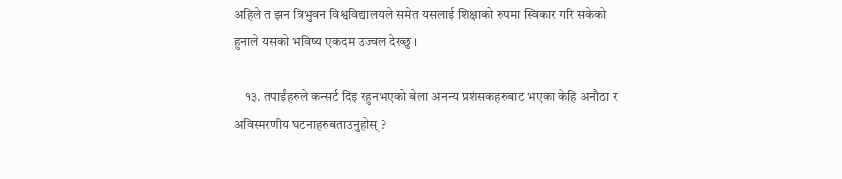अहिले त झन त्रिभुवन विश्वविद्यालयले समेत यसलाई शिक्षाको रुपमा स्विकार गरि सकेको हुनाले यसको भविष्य एकदम उज्वल देख्छु ।

    १३. तपाईंहरुले कन्सर्ट दिइ रहुनभएको बेला अनन्य प्रशंसकहरुबाट भएका केहि अनौठा र अविस्मरणीय घटनाहरुबताउनुहोस् ?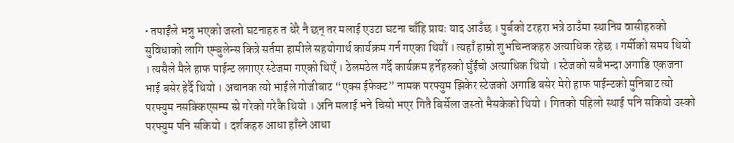• तपाईंले भन्नु भएको जस्तो घटनाहरु त धेरै नै छन् तर मलाई एउटा घटना चाँहि प्रायः याद आउँछ । पुर्बको टरहरा भत्रे ठाउँमा स्थानिय वासीहरुको सुविधाको लागि एम्बुलेन्स कित्रे सर्तमा हामीले सहयोगार्थ कार्यक्रम गर्न गएका थियौं । त्यहाँ हाम्रो शुभचिन्तकहरु अत्याधिक रहेछ । गर्मीको समय थियो । त्यसैले मैले हाफ पाईन्ट लगाएर स्टेजमा गएको थिएँ । ठेलमठेल गर्दै कार्यक्रम हर्नेहरुको घुँईंचो अत्याधिक थियो । स्टेजको सबैभन्दा अगाडि एकजना भाई बसेर हेर्दै थियो । अचानक त्यो भाईले गोजीबाट “एक्स ईफेक्ट” नामक परफ्युम झिकेर स्टेजको अगाडि बसेर मेरो हाफ पाईन्टको मुनिबाट त्यो परफ्युम नसक्किएसम्म स्प्रे गरेको गरेकै थियो । अनि मलाई भने चिसो भएर गितै बिर्सेला जस्तो भैसकेको थियो । गितको पहिलो स्थाई पनि सकियो उस्को परफ्युम पनि सकियो । दर्शकहरु आधा हाँस्ने आधा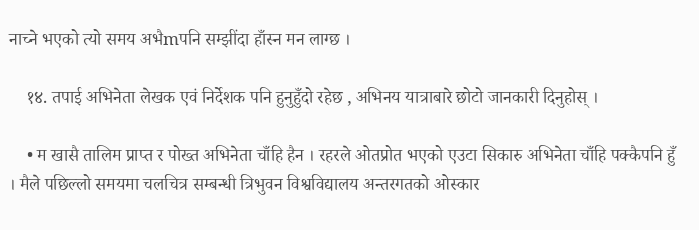नाच्ने भएको त्यो समय अभैmपनि सम्झींदा हाँस्न मन लाग्छ ।

    १४. तपाई अभिनेता लेखक एवं निर्देशक पनि हुनुहुँदो रहेछ , अभिनय यात्राबारे छोटो जानकारी दिनुहोस् ।

    • म खासै तालिम प्राप्त र पोख्त अभिनेता चाँहि हैन । रहरले ओतप्रोत भएको एउटा सिकारु अभिनेता चाँहि पक्कैपनि हुँ । मैले पछिल्लो समयमा चलचित्र सम्बन्धी त्रिभुवन विश्वविद्यालय अन्तरगतको ओस्कार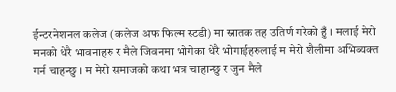ईन्टरनेशनल कलेज (कलेज अफ फिल्म स्टडी) मा स्नातक तह उतिर्ण गरेको हुँ । मलाई मेरो मनको धेरै भावनाहरु र मैले जिवनमा भोगेका धेरै भोगाईहरुलाई म मेरो शैलीमा अभिब्यक्त गर्न चाहन्छु । म मेरो समाजको कथा भत्र चाहान्छु र जुन मैले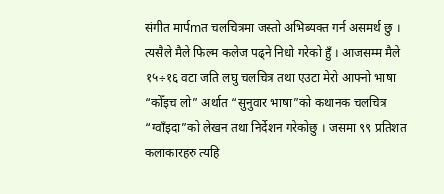संगीत मार्पmत चलचित्रमा जस्तो अभिब्यक्त गर्न असमर्थ छु । त्यसैले मैले फिल्म कलेज पढ्ने निधो गरेको हुँ । आजसम्म मैले १५÷१६ वटा जति लघु चलचित्र तथा एउटा मेरो आफ्नो भाषा “कोँइच लो” अर्थात “सुनुवार भाषा”को कथानक चलचित्र “ग्वाँइदा”को लेखन तथा निर्देशन गरेकोछु । जसमा ९९ प्रतिशत कलाकारहरु त्यहि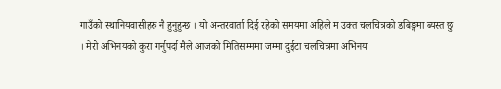गाउँको स्थानियवासीहरु नै हुनुहुन्छ । यो अन्तरवार्ता दिई रहेको समयमा अहिले म उक्त चलचित्रको डबिङ्गमा ब्यस्त छु । मेरो अभिनयको कुरा गर्नुपर्दा मैले आजको मितिसम्ममा जम्मा दुईटा चलचित्रमा अभिनय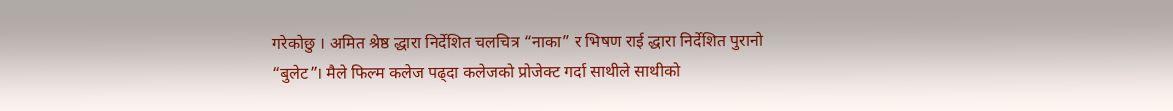गरेकोछु । अमित श्रेष्ठ द्धारा निर्देशित चलचित्र “नाका” र भिषण राई द्धारा निर्देशित पुरानो “बुलेट”। मैले फिल्म कलेज पढ्दा कलेजको प्रोजेक्ट गर्दा साथीले साथीको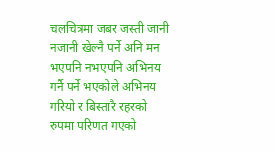चलचित्रमा जबर जस्ती जानी नजानी खेल्नै पर्ने अनि मन भएपनि नभएपनि अभिनय गर्नै पर्ने भएकोले अभिनय गरियो र बिस्तारै रहरको रुपमा परिणत गएको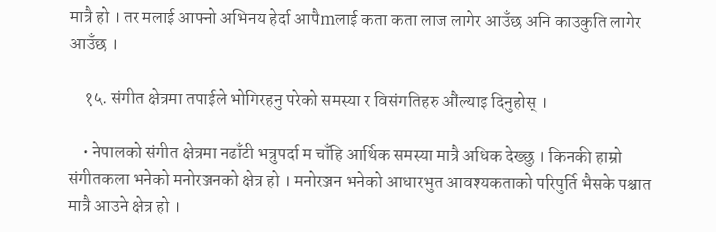मात्रै हो । तर मलाई आफ्नो अभिनय हेर्दा आपैmलाई कता कता लाज लागेर आउँछ अनि काउकुति लागेर आउँछ ।

    १५. संगीत क्षेत्रमा तपाईले भोगिरहनु परेको समस्या र विसंगतिहरु औंल्याइ दिनुहोस् ।

    • नेपालको संगीत क्षेत्रमा नढाँटी भत्रुपर्दा म चाँहि आर्थिक समस्या मात्रै अधिक देख्छु । किनकी हाम्रो संगीतकला भनेको मनोरञ्जनको क्षेत्र हो । मनोरञ्जन भनेको आधारभुत आवश्यकताको परिपुर्ति भैसके पश्चात मात्रै आउने क्षेत्र हो ।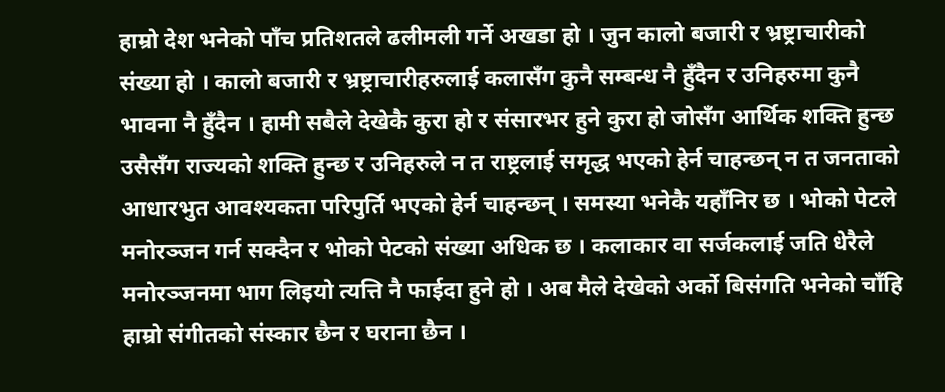हाम्रो देश भनेको पाँच प्रतिशतले ढलीमली गर्ने अखडा हो । जुन कालो बजारी र भ्रष्ट्राचारीको संख्या हो । कालो बजारी र भ्रष्ट्राचारीहरुलाई कलासँग कुनै सम्बन्ध नै हुँदैन र उनिहरुमा कुनै भावना नै हुँदैन । हामी सबैले देखेकै कुरा हो र संसारभर हुने कुरा हो जोसँग आर्थिक शक्ति हुन्छ उसैसँग राज्यको शक्ति हुन्छ र उनिहरुले न त राष्ट्रलाई समृद्ध भएको हेर्न चाहन्छन् न त जनताको आधारभुत आवश्यकता परिपुर्ति भएको हेर्न चाहन्छन् । समस्या भनेकै यहाँनिर छ । भोको पेटले मनोरञ्जन गर्न सक्दैन र भोको पेटको संख्या अधिक छ । कलाकार वा सर्जकलाई जति धेरैले मनोरञ्जनमा भाग लिइयो त्यत्ति नै फाईदा हुने हो । अब मैले देखेको अर्को बिसंगति भनेको चाँहि हाम्रो संगीतको संस्कार छैन र घराना छैन ।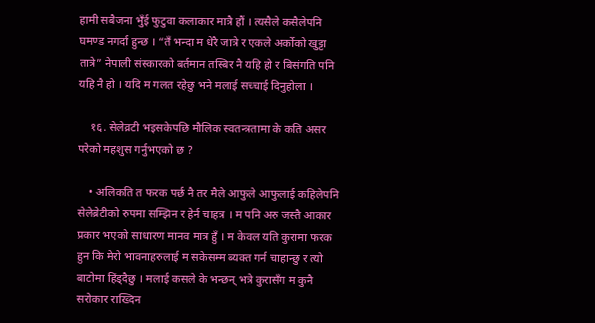हामी सबैजना भुँई फुटुवा कलाकार मात्रै हौं । त्यसैले कसैलेपनि घमण्ड नगर्दा हुन्छ । “तँ भन्दा म धेरै जात्रे र एकले अर्कोको खुट्टा तात्रे” नेपाली संस्कारको बर्तमान तस्बिर नै यहि हो र बिसंगति पनि यहि नै हो । यदि म गलत रहेछु भने मलाई सच्चाई दिनुहोला ।

    १६. सेलेव्रटी भइसकेपछि मौलिक स्वतन्त्रतामा के कति असर परेको महशुस गर्नुभएको छ ?

    • अलिकति त फरक पर्छ नै तर मैले आफुले आफुलाई कहिलेपनि सेलेब्रेटीको रुपमा सम्झिन र हेर्न चाहत्र । म पनि अरु जस्तै आकार प्रकार भएको साधारण मानव मात्र हुँ । म केवल यति कुरामा फरक हुन कि मेरो भावनाहरुलाई म सकेसम्म ब्यक्त गर्न चाहान्छु र त्यो बाटोमा हिंड्दैछु । मलाई कसले के भन्छन् भत्रे कुरासँग म कुनै सरोकार राख्दिन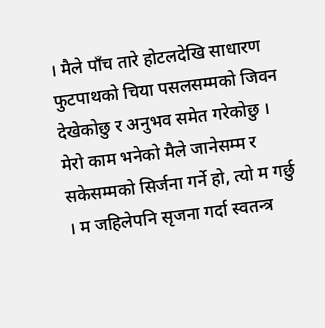। मैले पाँच तारे होटलदेखि साधारण फुटपाथको चिया पसलसम्मको जिवन देखेकोछु र अनुभव समेत गरेकोछु । मेरो काम भनेको मैले जानेसम्म र सकेसम्मको सिर्जना गर्ने हो, त्यो म गर्छु । म जहिलेपनि सृजना गर्दा स्वतन्त्र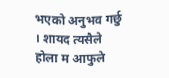भएको अनुभव गर्छु । शायद त्यसैले होला म आफुले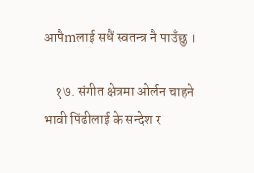आपैmलाई सधैं स्वतन्त्र नै पाउँछु ।

    १७. संगीत क्षेत्रमा ओर्लन चाहने भावी पिंढीलाई के सन्देश र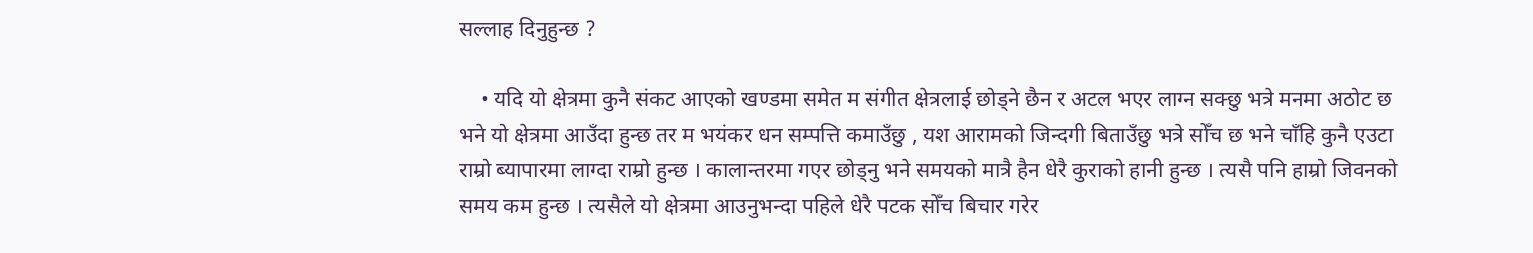सल्लाह दिनुहुन्छ ?

    • यदि यो क्षेत्रमा कुनै संकट आएको खण्डमा समेत म संगीत क्षेत्रलाई छोड्ने छैन र अटल भएर लाग्न सक्छु भत्रे मनमा अठोट छ भने यो क्षेत्रमा आउँदा हुन्छ तर म भयंकर धन सम्पत्ति कमाउँछु , यश आरामको जिन्दगी बिताउँछु भत्रे सोँच छ भने चाँहि कुनै एउटा राम्रो ब्यापारमा लाग्दा राम्रो हुन्छ । कालान्तरमा गएर छोड्नु भने समयको मात्रै हैन धेरै कुराको हानी हुन्छ । त्यसै पनि हाम्रो जिवनको समय कम हुन्छ । त्यसैले यो क्षेत्रमा आउनुभन्दा पहिले धेरै पटक सोँच बिचार गरेर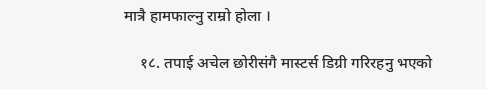मात्रै हामफाल्नु राम्रो होला ।

    १८. तपाई अचेल छोरीसंगै मास्टर्स डिग्री गरिरहनु भएको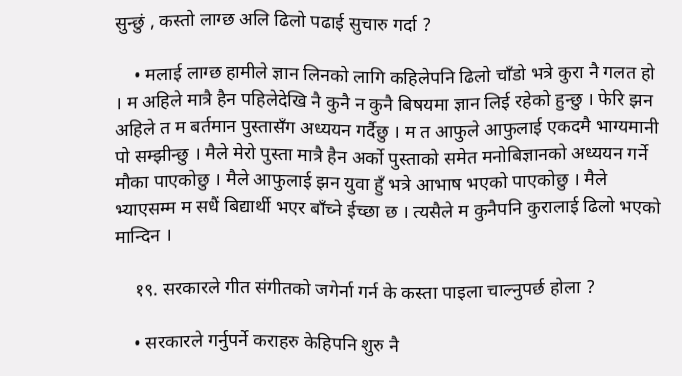सुन्छुं , कस्तो लाग्छ अलि ढिलो पढाई सुचारु गर्दा ?

    • मलाई लाग्छ हामीले ज्ञान लिनको लागि कहिलेपनि ढिलो चाँडो भत्रे कुरा नै गलत हो । म अहिले मात्रै हैन पहिलेदेखि नै कुनै न कुनै बिषयमा ज्ञान लिई रहेको हुन्छु । फेरि झन अहिले त म बर्तमान पुस्तासँग अध्ययन गर्दैछु । म त आफुले आफुलाई एकदमै भाग्यमानी पो सम्झीन्छु । मैले मेरो पुस्ता मात्रै हैन अर्को पुस्ताको समेत मनोबिज्ञानको अध्ययन गर्ने मौका पाएकोछु । मैले आफुलाई झन युवा हुँ भत्रे आभाष भएको पाएकोछु । मैले भ्याएसम्म म सधैं बिद्यार्थी भएर बाँच्ने ईच्छा छ । त्यसैले म कुनैपनि कुरालाई ढिलो भएको मान्दिन ।

    १९. सरकारले गीत संगीतको जगेर्ना गर्न के कस्ता पाइला चाल्नुपर्छ होला ?

    • सरकारले गर्नुपर्ने कराहरु केहिपनि शुरु नै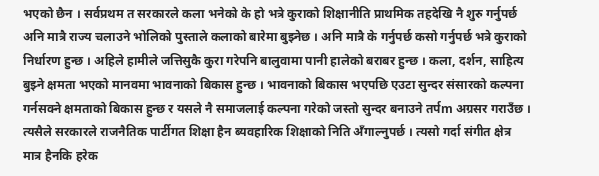भएको छैन । सर्वप्रथम त सरकारले कला भनेको के हो भत्रे कुराको शिक्षानीति प्राथमिक तहदेखि नै शुरु गर्नुपर्छ अनि मात्रै राज्य चलाउने भोलिको पुस्ताले कलाको बारेमा बुझ्नेछ । अनि मात्रै के गर्नुपर्छ कसो गर्नुपर्छ भत्रे कुराको निर्धारण हुन्छ । अहिले हामीले जत्तिसुकै कुरा गरेपनि बालुवामा पानी हालेको बराबर हुन्छ । कला, दर्शन, साहित्य बुझ्ने क्षमता भएको मानवमा भावनाको बिकास हुन्छ । भावनाको बिकास भएपछि एउटा सुन्दर संसारको कल्पना गर्नसक्ने क्षमताको बिकास हुन्छ र यसले नै समाजलाई कल्पना गरेको जस्तो सुन्दर बनाउने तर्पm अग्रसर गराउँछ । त्यसैले सरकारले राजनैतिक पार्टीगत शिक्षा हैन ब्यवहारिक शिक्षाको निति अँगाल्नुपर्छ । त्यसो गर्दा संगीत क्षेत्र मात्र हैनकि हरेक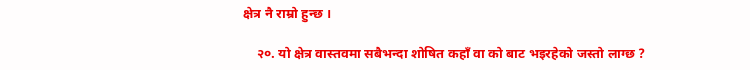क्षेत्र नै राम्रो हुन्छ ।

    २०. यो क्षेत्र वास्तवमा सबैभन्दा शोषित कहाँ वा को बाट भइरहेको जस्तो लाग्छ ?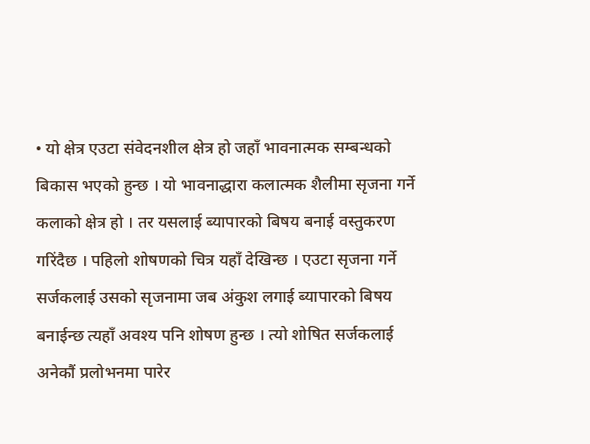• यो क्षेत्र एउटा संवेदनशील क्षेत्र हो जहाँ भावनात्मक सम्बन्धको बिकास भएको हुन्छ । यो भावनाद्धारा कलात्मक शैलीमा सृजना गर्ने कलाको क्षेत्र हो । तर यसलाई ब्यापारको बिषय बनाई वस्तुकरण गरिंदैछ । पहिलो शोषणको चित्र यहाँ देखिन्छ । एउटा सृजना गर्ने सर्जकलाई उसको सृजनामा जब अंकुश लगाई ब्यापारको बिषय बनाईन्छ त्यहाँ अवश्य पनि शोषण हुन्छ । त्यो शोषित सर्जकलाई अनेकौं प्रलोभनमा पारेर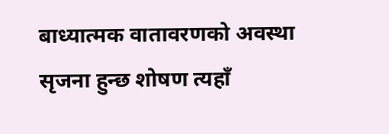बाध्यात्मक वातावरणको अवस्था सृजना हुन्छ शोषण त्यहाँ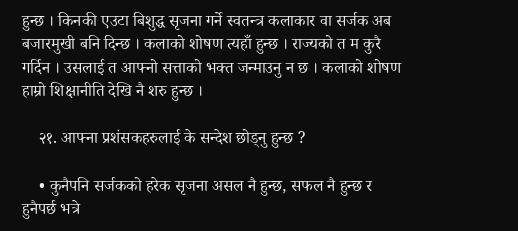हुन्छ । किनकी एउटा बिशुद्ध सृजना गर्ने स्वतन्त्र कलाकार वा सर्जक अब बजारमुखी बनि दिन्छ । कलाको शोषण त्यहाँ हुन्छ । राज्यको त म कुरै गर्दिन । उसलाई त आफ्नो सत्ताको भक्त जन्माउनु न छ । कलाको शोषण हाम्रो शिक्षानीति देखि नै शरु हुन्छ ।

    २१. आफ्ना प्रशंसकहरुलाई के सन्देश छोड्नु हुन्छ ?

    • कुनैपनि सर्जकको हरेक सृजना असल नै हुन्छ, सफल नै हुन्छ र हुनैपर्छ भत्रे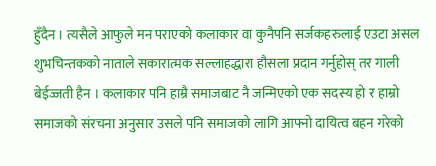हुँदैन । त्यसैले आफुले मन पराएको कलाकार वा कुनैपनि सर्जकहरुलाई एउटा असल शुभचिन्तकको नाताले सकारात्मक सल्लाहद्धारा हौसला प्रदान गर्नुहोस् तर गाली बेईज्जती हैन । कलाकार पनि हाम्रै समाजबाट नै जन्मिएको एक सदस्य हो र हाम्रो समाजको संरचना अनुसार उसले पनि समाजको लागि आफ्नो दायित्व बहन गरेको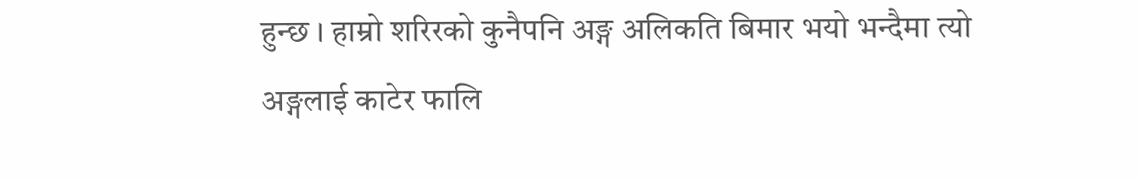हुन्छ । हाम्रो शरिरको कुनैपनि अङ्ग अलिकति बिमार भयो भन्दैमा त्यो अङ्गलाई काटेर फालि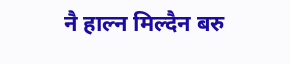नै हाल्न मिल्दैन बरु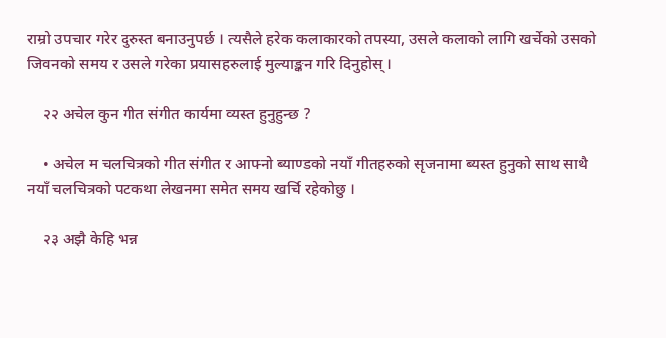राम्रो उपचार गरेर दुरुस्त बनाउनुपर्छ । त्यसैले हरेक कलाकारको तपस्या, उसले कलाको लागि खर्चेको उसको जिवनको समय र उसले गरेका प्रयासहरुलाई मुल्याङ्कन गरि दिनुहोस् ।

    २२ अचेल कुन गीत संगीत कार्यमा व्यस्त हुनुहुन्छ ?

    • अचेल म चलचित्रको गीत संगीत र आफ्नो ब्याण्डको नयाँ गीतहरुको सृजनामा ब्यस्त हुनुको साथ साथै नयाँ चलचित्रको पटकथा लेखनमा समेत समय खर्चि रहेकोछु ।

    २३ अझै केहि भन्न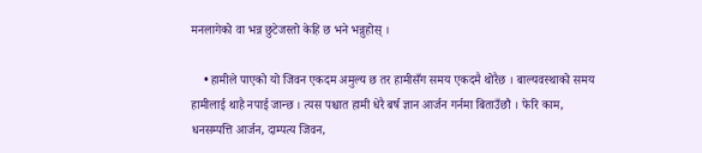मनलागेको वा भन्न छुटेजस्तो केहि छ भने भन्नुहोस् ।

    • हामीले पाएको यो जिवन एकदम अमुल्य छ तर हामीसँग समय एकदमै थोरैछ । बाल्यवस्थाको समय हामीलाई थाहै नपाई जान्छ । त्यस पश्चात हामी धेरै बर्ष ज्ञान आर्जन गर्नमा बिताउँछौ । फेरि काम, धनसम्पत्ति आर्जन, दाम्पत्य जिवन,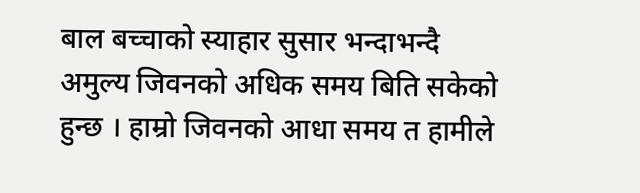बाल बच्चाको स्याहार सुसार भन्दाभन्दै अमुल्य जिवनको अधिक समय बिति सकेको हुन्छ । हाम्रो जिवनको आधा समय त हामीले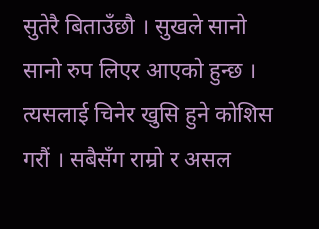सुतेरै बिताउँछौ । सुखले सानो सानो रुप लिएर आएको हुन्छ । त्यसलाई चिनेर खुसि हुने कोशिस गरौं । सबैसँग राम्रो र असल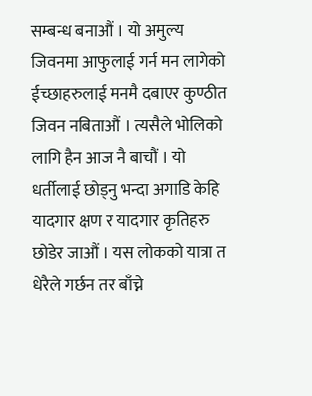सम्बन्ध बनाऔं । यो अमुल्य जिवनमा आफुलाई गर्न मन लागेको ईच्छाहरुलाई मनमै दबाएर कुण्ठीत जिवन नबिताऔं । त्यसैले भोलिको लागि हैन आज नै बाचौं । यो धर्तीलाई छोड्नु भन्दा अगाडि केहि यादगार क्षण र यादगार कृतिहरु छोडेर जाऔं । यस लोकको यात्रा त धेरैले गर्छन तर बाँच्ने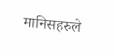मानिसहरुले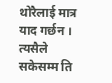थोरैलाई मात्र याद गर्छन । त्यसैले सकेसम्म ति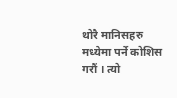थोरै मानिसहरु मध्येमा पर्ने कोशिस गरौं । त्यो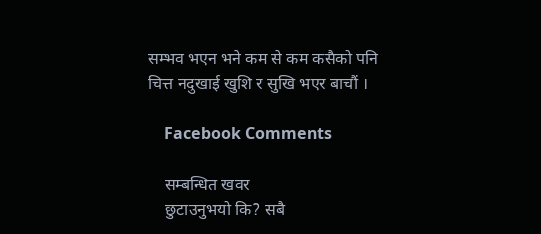सम्भव भएन भने कम से कम कसैको पनि चित्त नदुखाई खुशि र सुखि भएर बाचौं ।

    Facebook Comments

    सम्बन्धित खवर
    छुटाउनुभयो कि? सबै